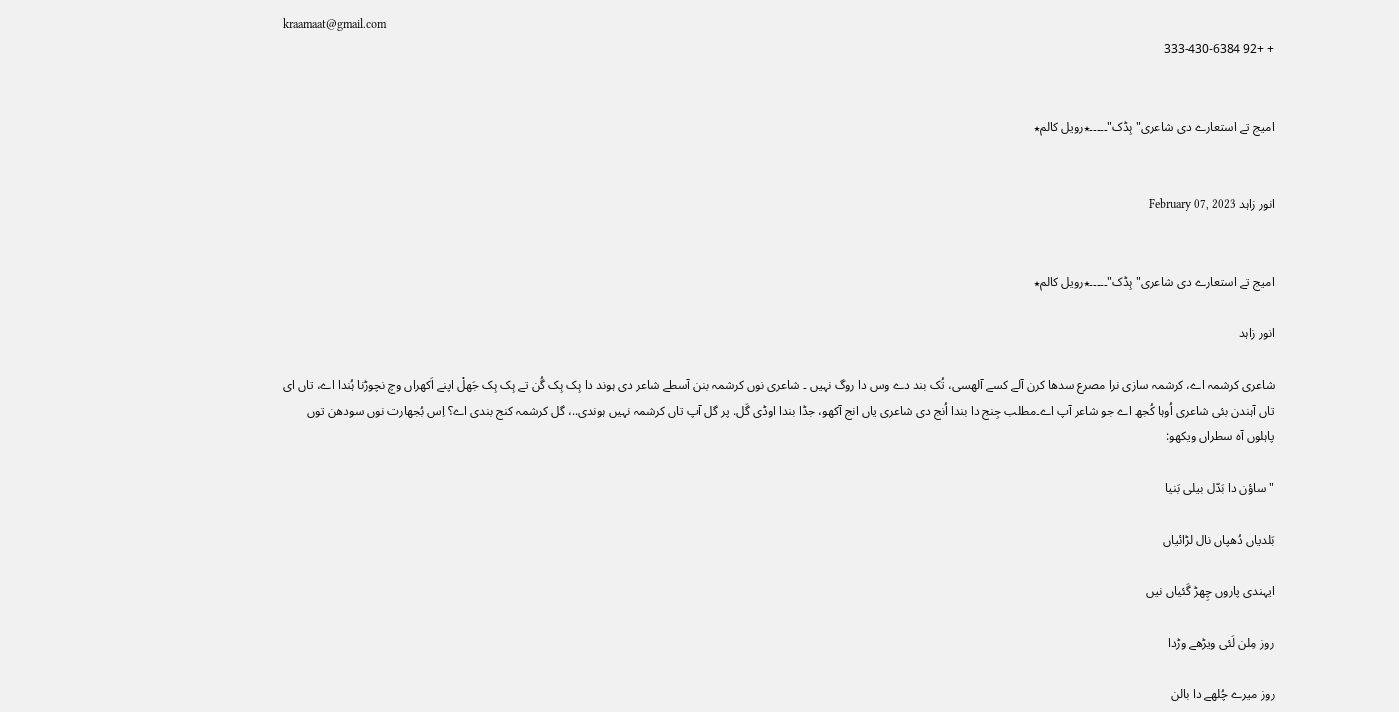kraamaat@gmail.com
+ +92 333-430-6384


امیج تے استعارے دی شاعری"ہِڈک"۔۔۔۔۔٭رویل کالم٭


انور زاہد February 07, 2023


امیج تے استعارے دی شاعری"ہِڈک"۔۔۔۔۔٭رویل کالم٭

انور زاہد

شاعری کرشمہ اے، کرشمہ سازی نرا مصرع سدھا کرن آلے کسے آلھسی، تُک بند دے وس دا روگ نہیں ۔ شاعری نوں کرشمہ بنن آسطے شاعر دی ہوند دا ہِک ہِک گُن تے ہِک ہِک جَھلْ اپنے اَکھراں وچ نچوڑنا ہُندا اے، تاں ای تاں آہندن بئی شاعری اُوہا کُجھ اے جو شاعر آپ اے۔مطلب جِنج دا بندا اُنج دی شاعری یاں انج آکھو، جڈا بندا اوڈی گَل. پر گل آپ تاں کرشمہ نہیں ہوندی..، گل کرشمہ کنج بندی اے؟ اِس بُجھارت نوں سودھن توں پاہلوں آہ سطراں ویکھو:

" ساؤن دا بَدّل بیلی بَنیا

بَلدیاں دُھپاں نال لڑائیاں

ایہندی پاروں چِھڑ گَئیاں نیں

روز مِلن لَئی ویڑھے وڑدا

روز میرے چُلھے دا بالن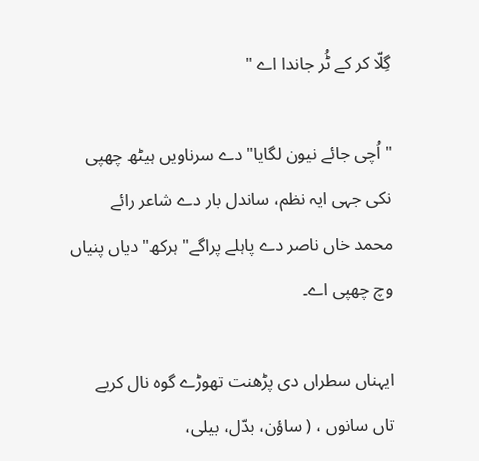گِلّا کر کے ٹُر جاندا اے "

"اُچی جائے نیون لگایا" دے سرناویں ہیٹھ چھپی نکی جہی ایہ نظم، ساندل بار دے شاعر رائے محمد خاں ناصر دے پاہلے پراگے" ہرکھ" دیاں پنیاں وچ چھپی اے۔

ایہناں سطراں دی پڑھنت تھوڑے گوہ نال کریے تاں سانوں ، ( ساؤن، بدّل، بیلی،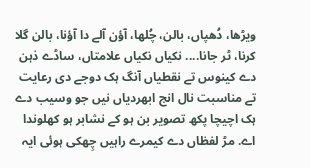ویڑھا، دُھپاں، بالن، چُلھا، آؤن آلے دا آؤنا، بالن گلا کرنا، ٹر جانا.... نکیاں نکیاں علامتاں، ساڈے ذہن دے کینوس تے نقطیاں آنگ ہک دوجے دی رعایت تے مناسبت نال انج ابھردیاں نیں جو وسیب دے ہک اچیچا پکھ تصویر بن ہو کے نشابر ہو کھلوندا اے. مڑ لفظاں دے کیمرے راہیں چِھکی ہوئی ایہ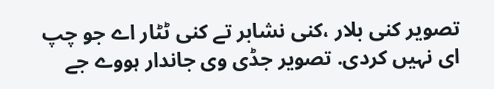تصویر کنی بلار ،کنی نشابر تے کنی ٹٹار اے جو چپ ای نہیں کردی. تصویر جڈی وی جاندار ہووے جے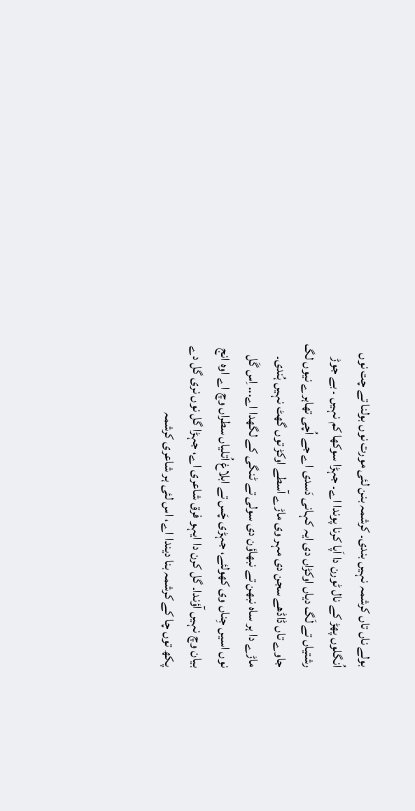بولے ناں تاں کرشمہ نہیں بندی۔ کرشمہ بنن لئی مورت نوں بولنا تے چت نوں اُنگلوں پھڑ کے نال ٹورن دا اَپا کرنا پوندا اے۔ جہڑا سوکھا کم نہیں ۔ بے جوڑ رشتیاں تے لَگ دیاں اوکڑاں دی ایہ کہانی دَسدی اے جے اُچی تھاہرے نیوں لگ جاوے تاں ڈاڈھے سجن دی مہر وی ماڑے آسطے اوکڑ توں گھٹ نہیں ہُندی۔ ماڑے دا ہر ساہ نبھن تے نبھاؤن دی سولی تے ٹنگی کے لگھدا اے... اِس گَل نوں اسیں جِناں وی کھولئے، جہڑی چَس تے ابلاغ اُتلیاں سطراں وچ اے اوہ انج بیان وچ نہیں آؤندا۔ گل کرن دا ایہو فرق شاعری اے، جہڑا گل نوں نری گل دے پکھ توں چا کے کرشمہ بنا دیندا اے، اس لئی ہر شاعری کرشمہ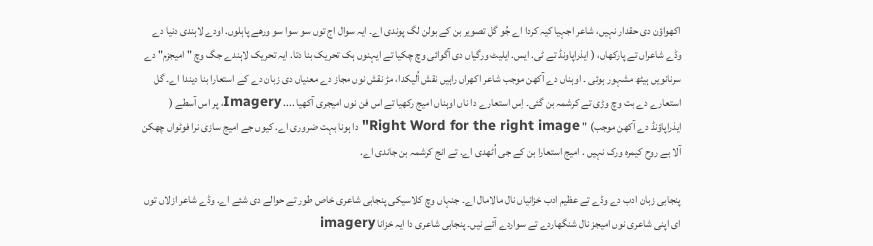اکھواؤن دی حقدار نہیں، شاعر اجہیا کیہ کردا اے جُو گل تصویر بن کے بولن لگ پوندی اے۔ ایہ سوال اج توں سو سوا سو ورھے پاہلوں. اودے لاہندی دنیا دے وڈے شاعراں تے پارکھاں، ( ایذراپاونڈ تے ٹی. ایس. ایلیٹ ورگیاں دی آگوائی وچ چکیا تے ایہنوں ہک تحریک بنا دتا. ایہ تحریک لاہندے جگ وچ " امیجزم" دے سرنانویں ہیٹھ مشہور ہوئی ۔ اوہناں دے آکھن موجب شاعر اکھراں راہیں نقش اُلیکدا، مڑ نقش نوں مجاز دے معنیاں دی زبان دے کے استعارا بنا دیندا اے۔ گل استعارے دے بت وچ وڑی تے کرشمہ بن گئی۔ اِس استعارے دا ناں اوہناں امیج رکھیا تے اس فن نوں امیجری آکھیا .... Imagery، پر اس آسطے ( ایذراپاؤنڈ دے آکھن موجب) " Right Word for the right image" دا ہونا بہت ضروری اے. کیوں جے امیج سازی نرا فوٹواں چھکن آلا بے روح کیمرہ ورک نہیں . امیج استعارا بن کے جی اُٹھدی اے. تے انج کرشمہ بن جاندی اے.

پنجابی زبان ادب دے وڈے تے عظیم ادب خزانیاں نال مالامال اے۔ جنہاں وچ کلاسیکی پنجابی شاعری خاص طور تے حوالے دی شئے اے. وڈے شاعر ازلاں توں ای اپنی شاعری نوں امیجز نال شنگھاردے تے سواردے آئے نیں۔ پنجابی شاعری دا ایہ خزانا imagery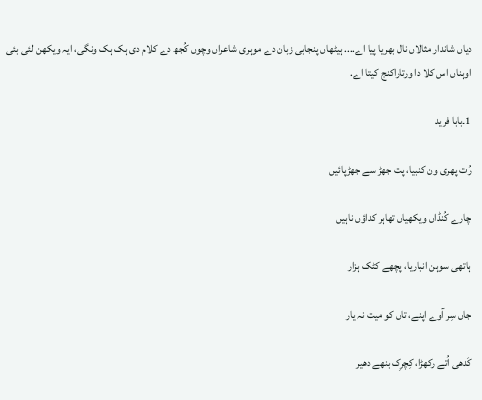دیاں شاندار مثالاں نال بھریا پیا اے.... ہیٹھاں پنجابی زبان دے موہری شاعراں وچوں کُجھ دے کلام دی ہک ہک ونگی، ایہ ویکھن لئی بئی اوہناں اس کلا دا ورتاراکنج کیتا اے.

1۔بابا فرید

رُت پھری ون کنبیا، پت جھڑ سے جھڑپائیں

چارے کُنڈاں ویکھیاں تھاہر کداؤں ناہیں

ہاتھی سوہن انباریا، پچھے کٹک ہزار

جاں سِر آوے اپنے، تاں کو میت نہ یار

کَدھی اُتے رکھڑا، کِچرِک بنھے دھیر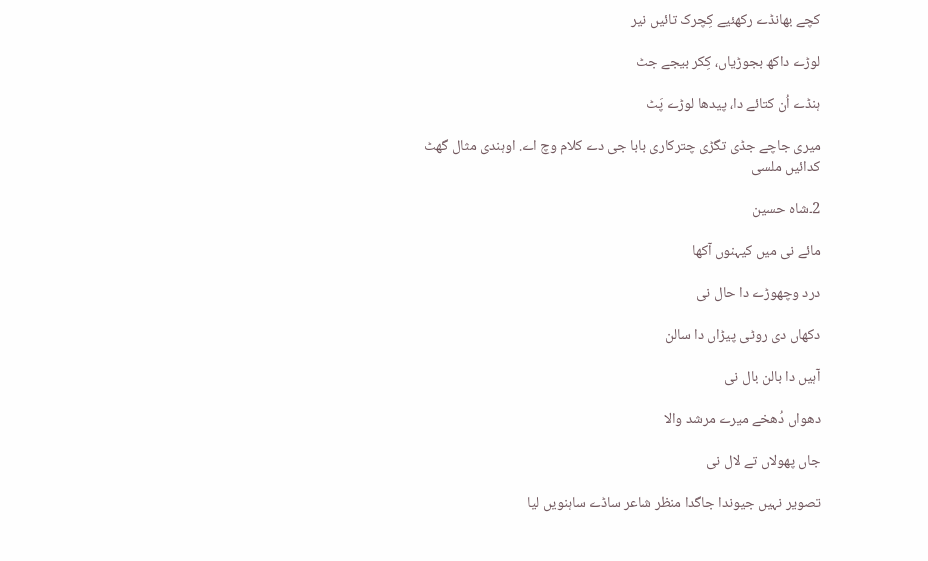کچے بھانڈے رکھئیے کِچرک تائیں نیر

لوڑے داکھ بجوڑیاں، کِکر بیجے جٹ

ہنڈے اُن کتائے دا، پیدھا لوڑے پَٹ

میری جاچے جڈی تگڑی چترکاری بابا جی دے کلام وچ اے. اوہندی مثال گھٹ کدائیں ملسی

2۔شاہ حسین

مائے نی میں کیہنوں آکھا

درد وچھوڑے دا حال نی

دکھاں دی روٹی پیڑاں دا سالن

آہیں دا بالن بال نی

دھواں دُھخے میرے مرشد والا

جاں پھولاں تے لال نی

تصویر نہیں جیوندا جاگدا منظر شاعر ساڈے ساہنویں لیا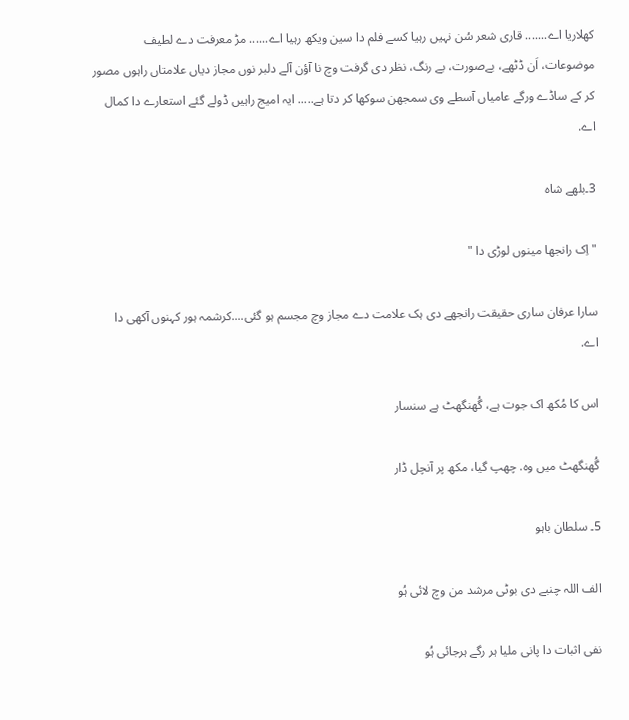کھلاریا اے....... قاری شعر سُن نہیں رہیا کسے فلم دا سین ویکھ رہیا اے...... مڑ معرفت دے لطیف موضوعات، اَن ڈٹھے، بےصورت، بے رنگ، نظر دی گرفت وچ نا آؤن آلے دلبر نوں مجاز دیاں علامتاں راہوں مصور کر کے ساڈے ورگے عامیاں آسطے وی سمجھن سوکھا کر دتا ہے..... ایہ امیج راہیں ڈولے گئے استعارے دا کمال اے.

3۔بلھے شاہ

" اِک رانجھا مینوں لوڑی دا "

سارا عرفان ساری حقیقت رانجھے دی ہک علامت دے مجاز وچ مجسم ہو گئی....کرشمہ ہور کہنوں آکھی دا اے.

اس کا مُکھ اک جوت ہے، گُھنگھٹ ہے سنسار

گُھنگھٹ میں وہ. چھپ گیا، مکھ پر آنچل ڈار

5۔ سلطان باہو

الف اللہ چنبے دی بوٹی مرشد من وچ لائی ہُو

نفی اثبات دا پانی ملیا ہر رگے ہرجائی ہُو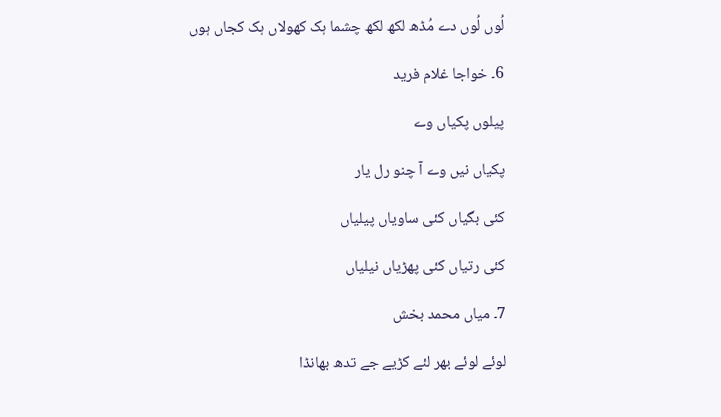لُوں لُوں دے مُڈھ لکھ لکھ چشما ہک کھولاں ہک کجاں ہوں

6۔ خواجا غلام فرید

پیلوں پکیاں وے

پکیاں نیں وے آ چنو رل یار

کئی بگیاں کئی ساویاں پیلیاں

کئی رتیاں کئی پھڑیاں نیلیاں

7۔ میاں محمد بخش

لوئے لوئے بھر لئے کڑیے جے تدھ بھانڈا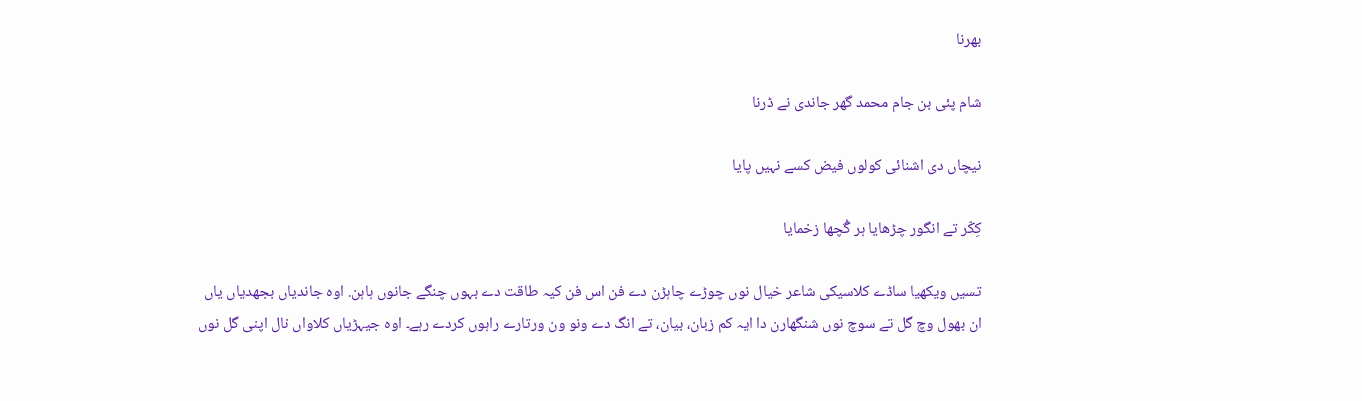بھرنا

شام پئی بن جام محمد گھر جاندی نے ڈرنا

نیچاں دی اشنائی کولوں فیض کسے نہیں پایا

کِکّر تے انگور چڑھایا ہر گُچھا زخمایا

تسیں ویکھیا ساڈے کلاسیکی شاعر خیال نوں چوڑے چاہڑن دے فن اس فن کیہ طاقت دے بہوں چنگے جانوں ہاہن. اوہ جاندیاں بجھدیاں یاں ان بھول وچ گل تے سوچ نوں شنگھارن دا ایہ کم زبان، بیان، تے انگ دے ونو ون ورتارے راہوں کردے رہے۔ اوہ جیہڑیاں کلاواں نال اپنی گل نوں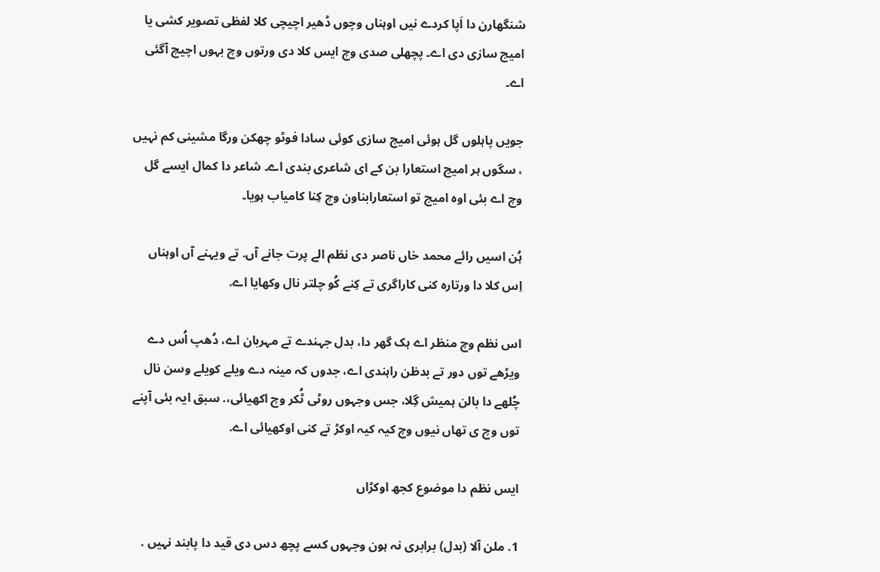شنگھارن دا اَپا کردے نیں اوہناں وچوں ڈھیر اچیچی کلا لفظی تصویر کشی یا امیج سازی دی اے۔ پچھلی صدی وچ ایس کلا دی ورتوں وچ بہوں اچیچ آگئی اے۔

جویں پاہلوں گل ہوئی امیج سازی کوئی سادا فوٹو چھکن ورگا مشینی کم نہیں ، سگوں ہر امیج استعارا بن کے ای شاعری بندی اے۔ شاعر دا کمال ایسے گل وچ اے بئی اوہ امیج تو استعارابناون وچ کِنا کامیاب ہویا۔

ہُن اسیں رائے محمد خاں ناصر دی نظم الے پرت جانے آں. تے ویہنے آں اوہناں اِس کلا دا ورتارہ کنی کاراگری تے کِنے کُو چلتر نال وکھایا اے.

اس نظم وچ منظر اے ہک گھر دا، بدل جہندے تے مہربان اے، دُھپ اُس دے ویڑھے توں دور تے بدظن راہندی اے، جدوں کہ مینہ دے ویلے کویلے وسن نال چُلھے دا بالن ہمیش گِلا، جس وجہوں روٹی ٹُکر وچ اکھیائی،. سبق ایہ بئی آپنے توں وچ ی تھاں نیوں وچ کیہ کیہ اوکڑ تے کنی اوکھیائی اے.

ایس نظم دا موضوع کجھ اوکڑاں

1. ملن آلا (بدل) برابری نہ ہون وجہوں کسے پچھ دس دی قید دا پابند نہیں .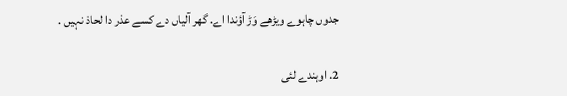جدوں چاہوے ویڑھے وَڑ آؤندا اے. گھر آلیاں دے کسے عذر دا لحاذ نہیں .

2. اوہندے لئی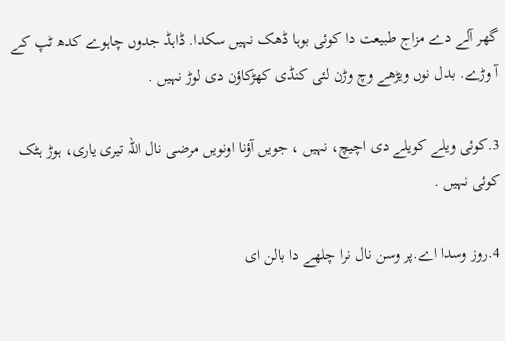گھر آلے دے مزاج طبیعت دا کوئی بوہا ڈھک نہیں سکدا. ڈاہڈ جدوں چاہوے کدھ ٹپ کے آ وڑے. بدل نوں ویڑھے وچ وڑن لئی کنڈی کھڑکاؤن دی لوڑ نہیں .

3.کوئی ویلے کویلے دی اچیچ، نہیں ، جویں آؤنا اونویں مرضی نال اللہ تیری یاری، ہوڑ ہٹک کوئی نہیں .

4.روز وسدا اے.پر وسن نال نرا چلھے دا بالن ای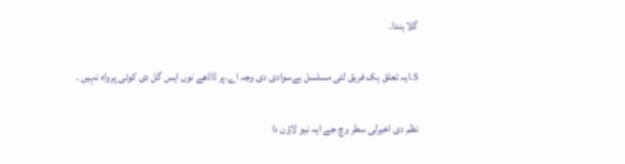گلا ہندا.

5.ایہ تعلق ہک فریق لئی مسلسل بےسوادی دی وجہ اے.پر ڈاڈھے نوں ایس گل دی کوئی پرواہ نہیں ۔

نظم دی اخیرلی سطر وچ جے ایہ نیو لاؤن دا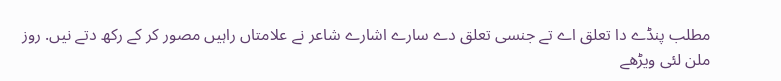مطلب پنڈے دا تعلق اے تے جنسی تعلق دے سارے اشارے شاعر نے علامتاں راہیں مصور کر کے رکھ دتے نیں. روز ملن لئی ویڑھے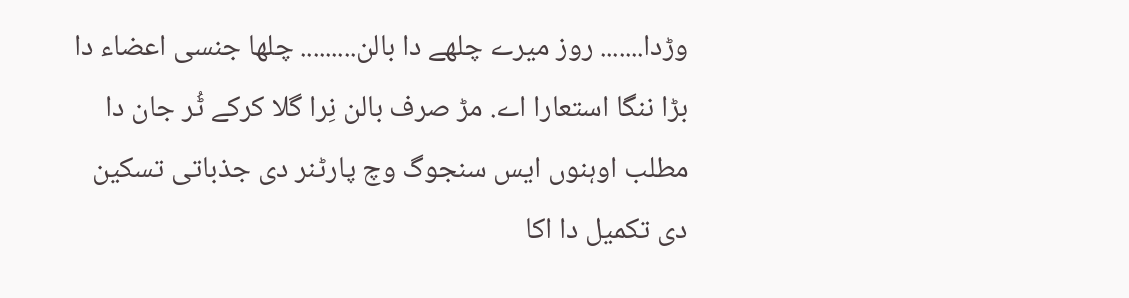وڑدا....... روز میرے چلھے دا بالن......... چلھا جنسی اعضاء دا بڑا ننگا استعارا اے. مڑ صرف بالن نِرا گلا کرکے ٹُر جان دا مطلب اوہنوں ایس سنجوگ وچ پارٹنر دی جذباتی تسکین دی تکمیل دا اکا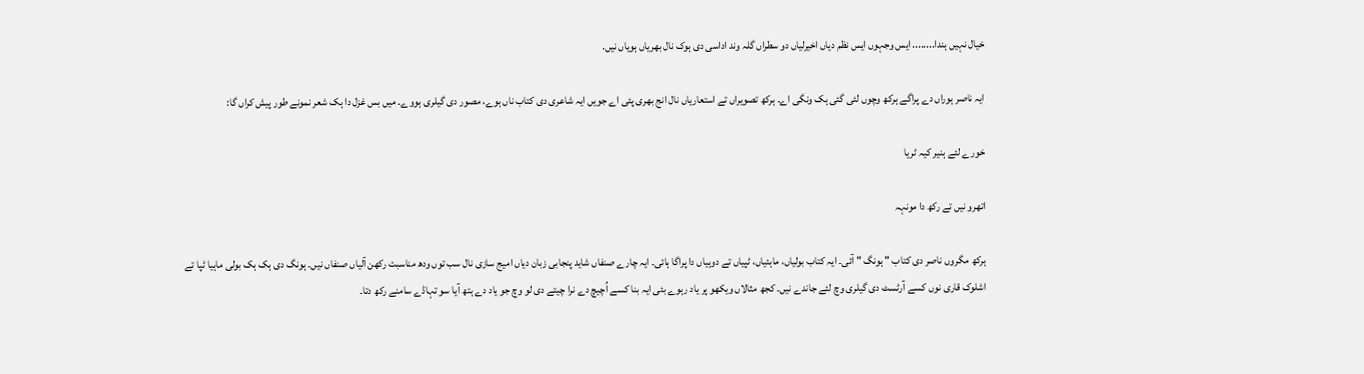خیال نہیں ہندا........ ایس وجہوں ایس نظم دیاں اخیرلیاں دو سطراں گلہ وند اداسی دی ہوک نال بھریاں ہویاں نیں.

ایہ ناصر ہوراں دے پراگے ہرکھ وچوں لئی گئی ہک ونگی اے. ہرکھ تصویراں تے استعاریاں نال انج بھری پئی اے جویں ایہ شاعری دی کتاب ناں ہوے، مصور دی گیلری ہووے۔ میں بس غزل دا ہک شعر نمونے طور پیش کراں گا:

خورے لئے ہنیر کیہ ٹریا

اتھرو نیں تے رکھ دا مونہہ

ہرکھ مگروں ناصر دی کتاب " ہونگ " آئی۔ ایہ کتاب بولیاں، ماہئیاں، ٹپیاں تے دوہیاں دا پراگا ہائی۔ ایہ چارے صنفاں شاید پنجابی زبان دیاں امیج سازی نال سب توں ودھ مناسبت رکھن آلیاں صنفاں نیں۔ ہونگ دی ہک ہک بولی ماہیا ٹپا تے اشلوک قاری نوں کسے آرٹسٹ دی گیلری وچ لئے جاندے نیں۔ کجھ مثالاں ویکھو پر یاد رہوے بئی ایہ بنا کسے اُچیچ دے نرا چیتے دی لو وچ جو یاد دے ہتھ آیا سو تہاڈے سامنے رکھ دتا۔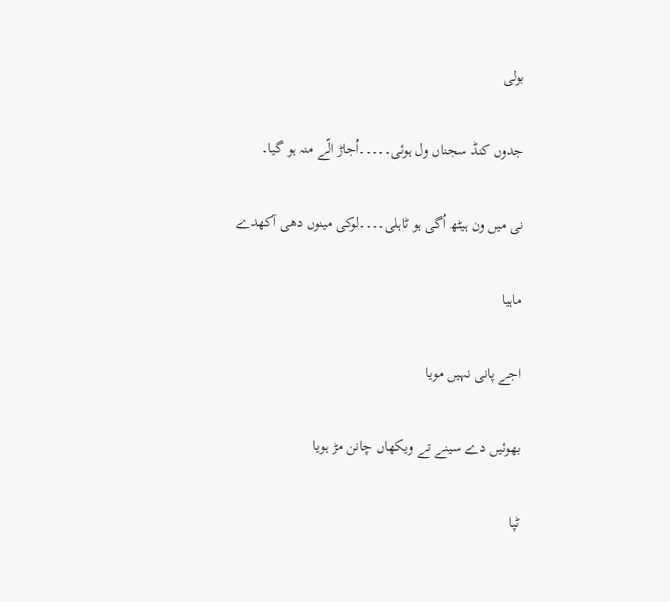بولی

جدوں کنڈ سجناں ول ہوئی۔۔۔۔۔اُجاڑ الّے منہ ہو گیا۔

نی میں ون ہیٹھ اُگی ہو ٹاہلی۔۔۔۔لوکی مینوں دھی آکھدے

ماہیا

اجے پانی نہیں مویا

بھوئیں دے سینے تے ویکھاں چانن مڑ ہویا

ٹپا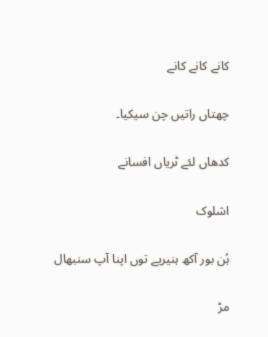کانے کانے کانے

چھتاں راتیں چن سیکیا۔

کدھاں لئے ٹریاں افسانے

اشلوک

ہُن بور آکھ ہنیریے توں اپنا آپ سنبھال

مڑ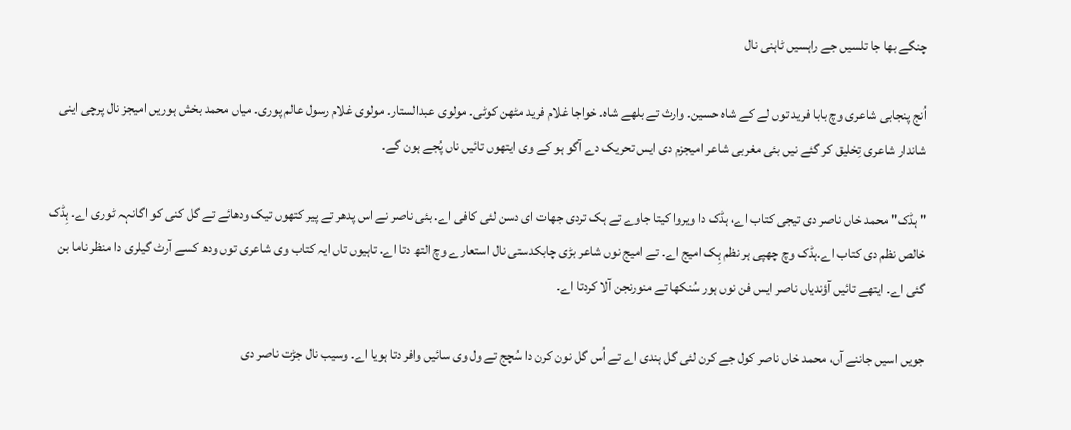چنگے بھا جا تلسیں جے راہسیں ٹاہنی نال

اُنج پنجابی شاعری وچ بابا فرید توں لے کے شاہ حسین۔ وارث تے بلھے شاہ۔ خواجا غلام فرید مٹھن کوٹی۔ مولوی عبدالستار۔ مولوی غلام رسول عالم پوری۔ میاں محمد بخش ہوریں امیجز نال پرچی اینی شاندار شاعری تِخلیق کر گئے نیں بئی مغربی شاعر امیجزم دی ایس تحریک دے آگو ہو کے وی ایتھوں تائیں ناں پُجے ہون گے۔

" ہڈک" محمد خاں ناصر دی تیجی کتاب اے، ہڈک دا ویروا کیتا جاوے تے ہک تردی جھات ای دسن لئی کافی اے. بئی ناصر نے اس پدھر تے پیر کتھوں تیک ودھائے تے گل کنی کو اگانہہ ٹوری اے۔ ہِڈک خالص نظم دی کتاب اے۔ہڈک وچ چھپی ہر نظم ہِک امیج اے۔ تے امیج نوں شاعر بڑی چابکدستی نال استعارے وچ التھ دتا اے. تاہیوں تاں ایہ کتاب وی شاعری توں ودھ کسے آرٹ گیلری دا منظر ناما بن گئی اے۔ ایتھے تائیں آؤندیاں ناصر ایس فن نوں ہور سُنکھا تے منورنجن آلا کردتا اے۔

جویں اسیں جاننے آں، محمد خاں ناصر کول جے کرن لئی گل ہندی اے تے اُس گل نون کرن دا سُچج تے ول وی سائیں وافر دتا ہویا اے۔ وسیب نال جڑت ناصر دی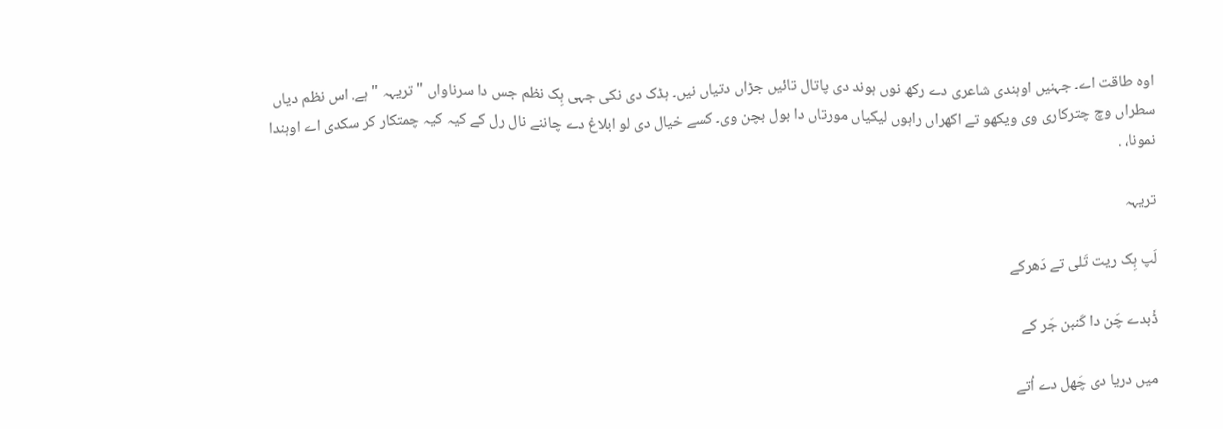اوہ طاقت اے۔ جہنیں اوہندی شاعری دے رکھ نوں ہوند دی پاتال تائیں جڑاں دتیاں نیں۔ ہڈک دی نکی جہی ہِک نظم جس دا سرناواں " تریہہ " ہے. اس نظم دیاں سطراں وچ چترکاری وی ویکھو تے اکھراں راہوں لیکیاں مورتاں دا بول بچن وی۔ کسے خیال دی لو ابلاغ دے چاننے نال رل کے کیہ کیہ چمتکار کر سکدی اے اوہندا نمونا، .

تریہہ

لَپ ہِک ریت تَلی تے دَھرکے

ڈٗبدے چَن دا کَنبن جَر کے

میں دریا دی چَھل دے اُتے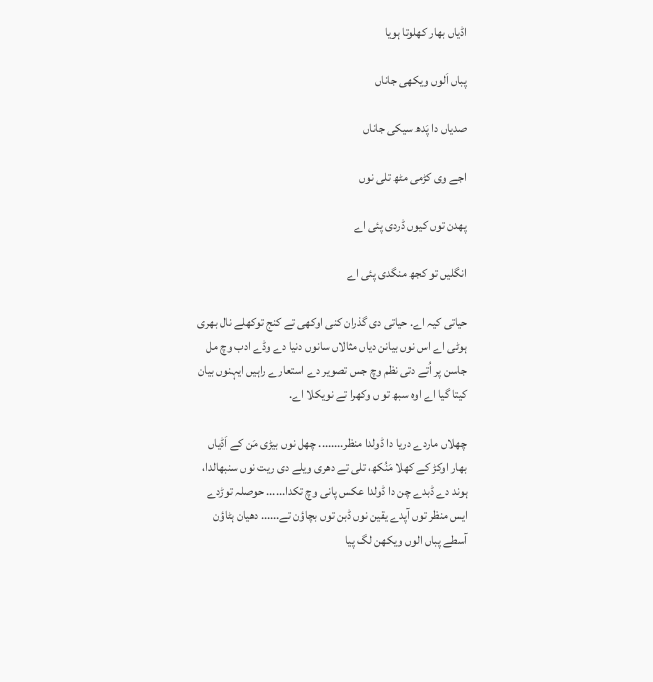اڈیاں بھار کھلوتا ہویا

پباں اَلوں ویکھی جاناں

صدیاں دا پَدھ سیکی جاناں

اجے وی کڑمی مٹھ تلی نوں

پھدن توں کیوں ڈردی پئی اے

انگلیں تو کجھ منگدی پئی اے

حیاتی کیہ اے. حیاتی دی گذران کنی اوکھی تے کنج توکھلے نال بھری ہوٹی اے اس نوں بیانن دیاں مثالاں سانوں دنیا دے وڈے ادب وچ مل جاسن پر اُتے دتی نظم وچ جس تصویر دے استعارے راہیں ایہنوں بیان کیتا گیا اے اوہ سبھ تو‍ ں وکھرا تے نویکلا اے.

چھلاں ماردے دریا دا ڈولدا منظر........ چھل نوں بیڑی مَن کے اَڈیاں بھار اوکڑ کے کھلا مَنُکھ، تلی تے دھری ویلے دی ریت نوں سنبھالدا، ہوند دے ڈبدے چن دا ڈولدا عکس پانی وچ تکدا...... حوصلہ توڑدے ایس منظر توں آپدے یقین نوں ڈبن توں بچاؤن تے...... دھیان ہٹاؤن آسطے پباں الوں ویکھن لگ پیا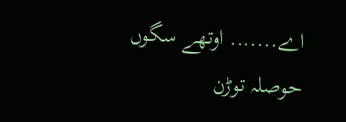اے....... اوتھے سگوں حوصلہ توڑن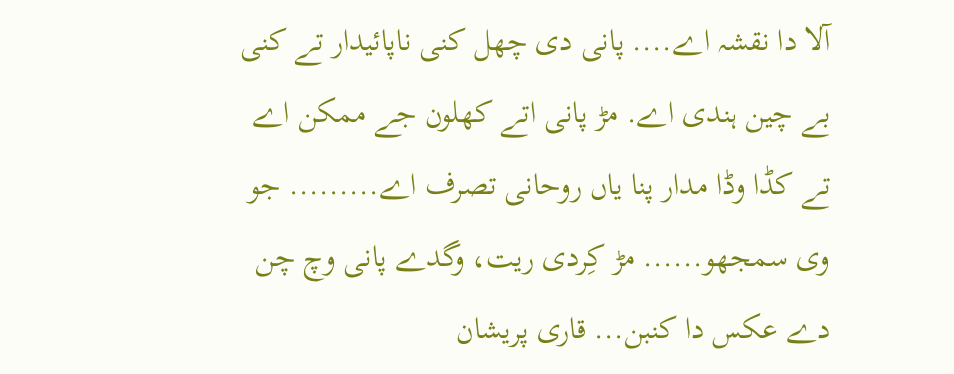آلا دا نقشہ اے.... پانی دی چھل کنی ناپائیدار تے کنی بے چین ہندی اے. مڑ پانی اتے کھلون جے ممکن اے تے کڈا وڈا مدار پنا یاں روحانی تصرف اے......... جو وی سمجھو...... مڑ کِردی ریت، وگدے پانی وچ چن دے عکس دا کنبن... قاری پریشان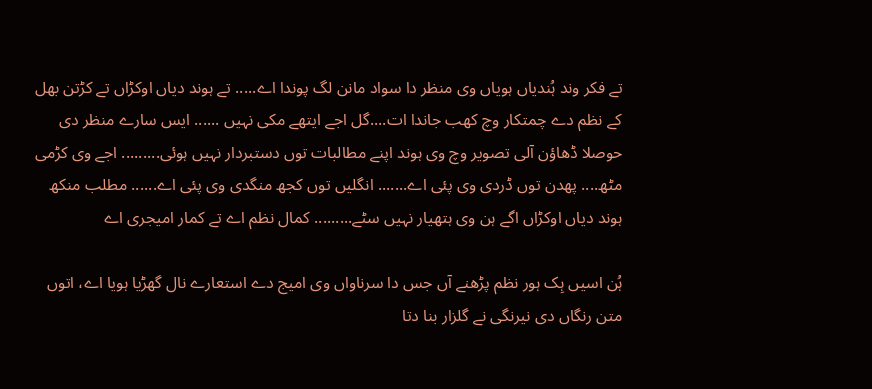تے فکر وند ہُندیاں ہویاں وی منظر دا سواد مانن لگ پوندا اے..... تے ہوند دیاں اوکڑاں تے کڑتن بھل کے نظم دے چمتکار وچ کھب جاندا ات....گل اجے ایتھے مکی نہیں ...... ایس سارے منظر دی حوصلا ڈھاؤن آلی تصویر وچ وی ہوند اپنے مطالبات توں دستبردار نہیں ہوئی......... اجے وی کڑمی مٹھ.... پھدن توں ڈردی وی پئی اے....... انگلیں توں کجھ منگدی وی پئی اے...... مطلب منکھ ہوند دیاں اوکڑاں اگے ہن وی ہتھیار نہیں سٹے......... کمال نظم اے تے کمار امیجری اے

ہُن اسیں ہِک ہور نظم پڑھنے آں جس دا سرناواں وی امیج دے استعارے نال گھڑیا ہویا اے، اتوں متن رنگاں دی نیرنگی نے گلزار بنا دتا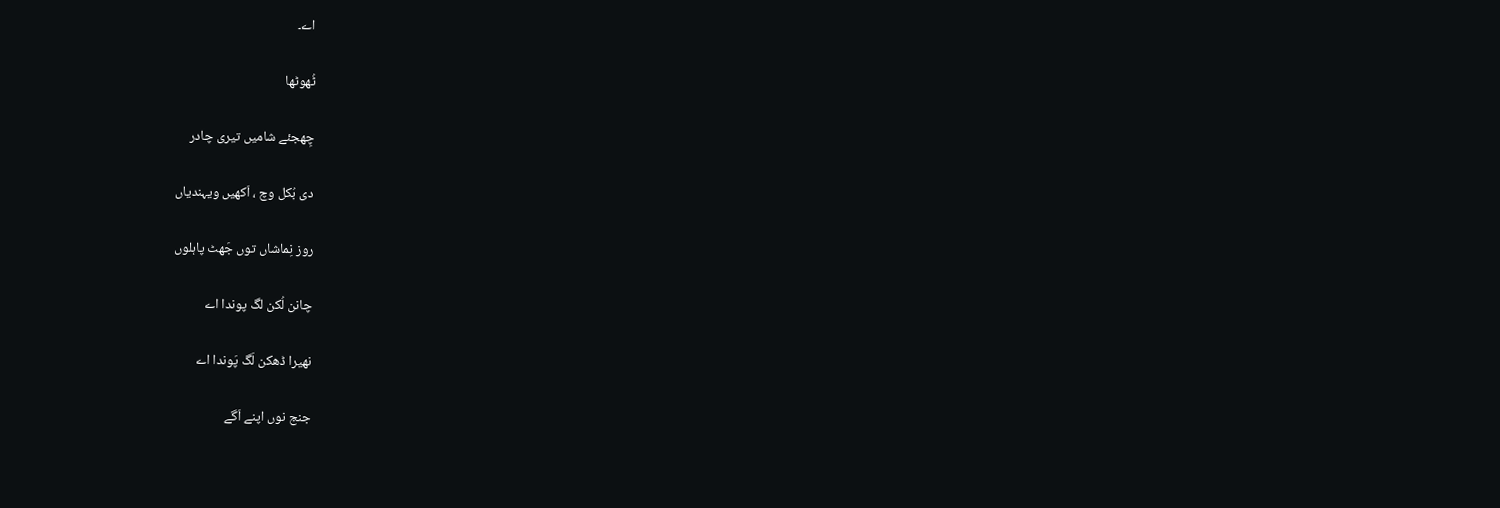اے۔

ٹُھوٹھا

چِھجئے شامیں تیری چادر

دی بُکل وچ ، اَکھیں ویہندیاں

روز نِماشاں توں جَھٹ پاہلوں

چانن لُکن لگ پوندا اے

نھیرا ڈھکن لَگ پَوندا اے

جنج نوں اپنے اَگے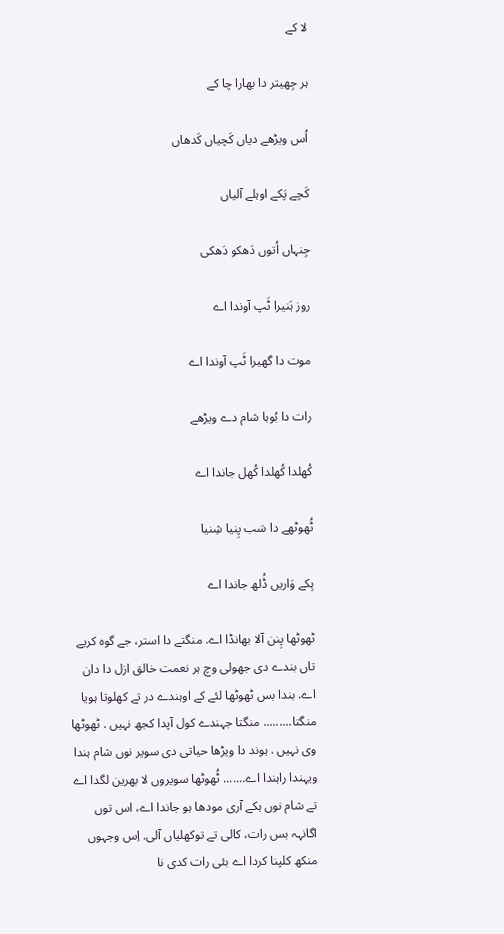لا کے

ہر جِھیتر دا بھارا چا کے

اُس ویڑھے دیاں کَچیاں کَدھاں

کَچے پَکے اوہلے آلیاں

جِنہاں اُتوں دَھکو دَھکی

روز ہَنیرا ٹَپ آوندا اے

موت دا گھیرا ٹَپ آوندا اے

رات دا بُوہا شام دے ویڑھے

کُھلدا کُھلدا کُھل جاندا اے

ٹُھوٹھے دا سَب پِنیا شِنیا

ہِکے وَاریں ڈُلھ جاندا اے

ٹھوٹھا پِنن آلا بھانڈا اے. منگتے دا استر، جے گوہ کریے تاں بندے دی جھولی وچ ہر نعمت خالق ازل دا دان اے. بندا بس ٹھوٹھا لئے کے اوہندے در تے کھلوتا ہویا منگتا......... منگتا جہندے کول آپدا کجھ نہیں . ٹھوٹھا وی نہیں . ہوند دا ویڑھا حیاتی دی سویر نوں شام ہندا ویہندا راہندا اے....... ٹُھوٹھا سویروں لا بھرین لگدا اے تے شام نوں ہکے آری مودھا ہو جاندا اے، اس توں اگانہہ بس رات، کالی تے توکھلیاں آلی. اِس وجہوں منکھ کلپنا کردا اے بئی رات کدی نا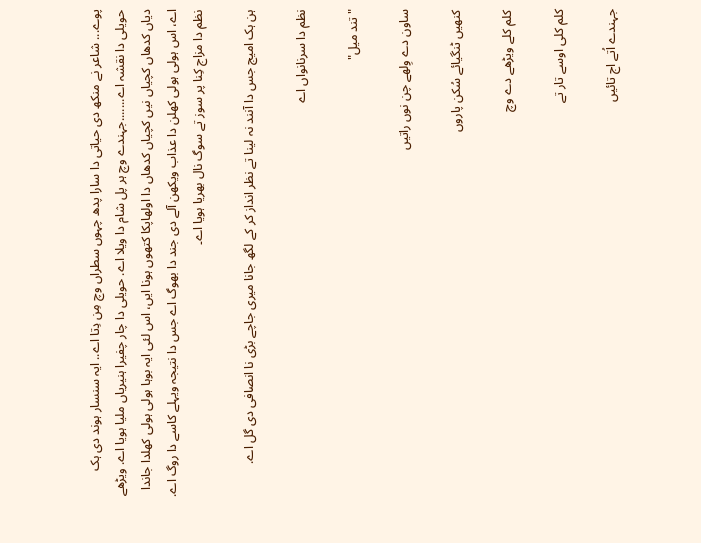پوے... شاعر نے منکھ دی حیاتی دا سارا پدھ چہوں سطراں وچ مِن دِتا اے.. ایہ سنسار ہوند دی ہک حویلی دا نقشہ اے.......جہندے وچ ہر پل شام دا ویلا اے. حویلی دا چار چفیرا ہنیریاں ملیا ہویا اے. ویڑھے دیاں کدھاں کچیاں نیں کچیاں کدھاں دا اولھاپکا کتھوں ہونا ایں، اس لئی ایہ بوہا ہولی ہولی کھلدا جاندا اے، اس ہولی ہولی کھلن دا عذاب ویکھن آلے دی جند دا بھوگ اے جس دا نتیجہ ویہلے کاسے دا روگ اے. نظم دا مزاج کِنا پر سوز تے سوگ نال بھریا ہویا اے۔

ہن ہک امیج جس دا آنند نہ لینا تے نظر انداز کر کے لگھ جانا میری جاچے بڑی نا انصافی دی گل اے.

نظم دا سرنانواں اے

" تند میل"

ساون دے وِلھے چن نوں راتیں

کنھیں ٹنگیائے سُکن پاروں

کلم کلے ویڑھے دے وچ

کلم کلی اوسے تار تے

جہندے اُتے اج تائیں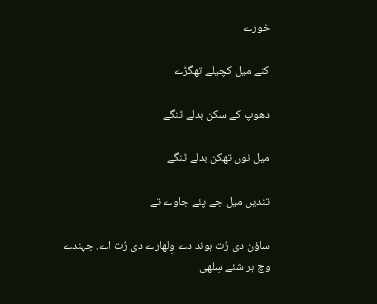خورے

کنے میل کچیلے تھگڑے

دھوپ کے سکن بدلے ٹنگے

میل نوں تھکن بدلے ٹنگے

تندیں میل جے پئے جاوے تے

ساؤن دی رُت ہوند دے وِلھارے دی رُت اے. جہندے وچ ہر شئے سِلھی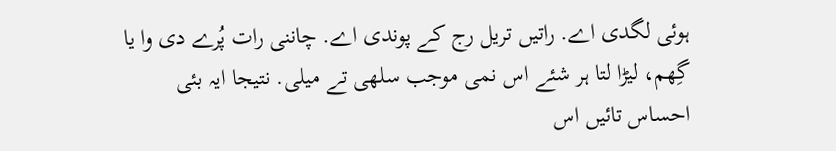ہوئی لگدی اے. راتیں تریل رج کے پوندی اے. چاننی رات پُرے دی وا یا گِھم، لیڑا لتا ہر شئے اس نمی موجب سلھی تے میلی. نتیجا ایہ بئی احساس تائیں اس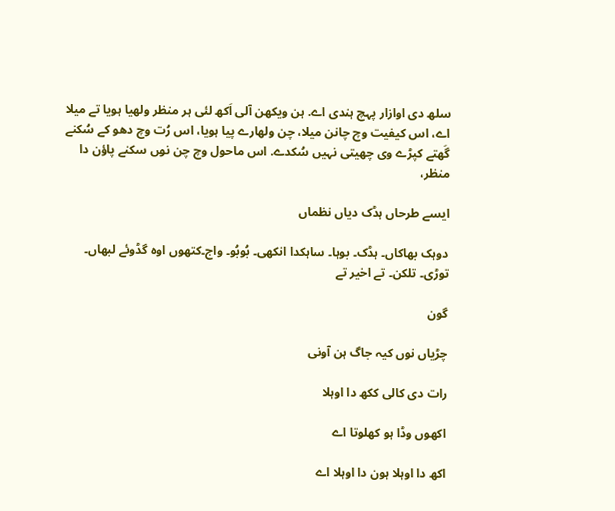سلھ دی اوازار پہچ ہندی اے. ہن ویکھن آلی اَکھ لئی ہر منظر ولھیا ہویا تے میلا اے، اس کیفیت وچ چانن میلا، چن ولھارے پیا ہویا، اس رُت وچ دھو کے سُکنے گَھتے کپڑے وی چھیتی نہیں سُکدے. اس ماحول وچ چن نو‍ں سکنے پاؤن دا منظر،

ایسے طرحاں ہڈک دیاں نظماں

دوہک بھاکاں۔ ہڈک۔ بوہا۔ ساہکدا انکھی۔ بُوبُو۔ واج۔کتھوں اوہ گڈوئے لبھاں۔ توڑی۔ تلکن۔ تے اخیر تے

گون

چڑیاں نوں کیہ جاگ ہن آونی

رات دی کالی ککھ دا اوہلا

اکھوں وڈا ہو کھلوتا اے

اکھ دا اوہلا ہون دا اوہلا اے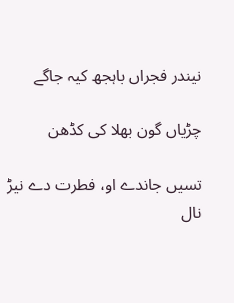نیندر فجراں باہجھ کیہ جاگے

چڑیاں گون بھلا کی کڈھن

تسیں جاندے او، فطرت دے نیڑ نال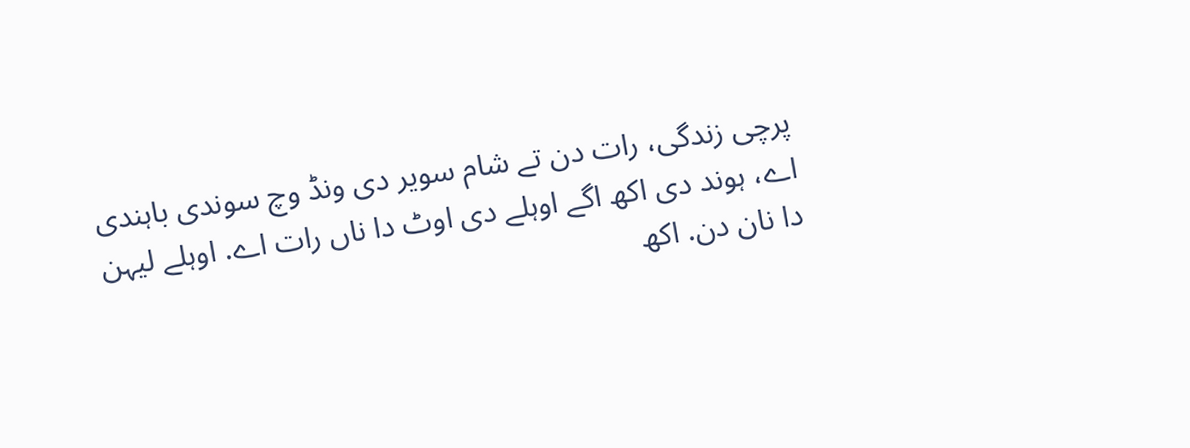پرچی زندگی، رات دن تے شام سویر دی ونڈ وچ سوندی باہندی اے، ہوند دی اکھ اگے اوہلے دی اوٹ دا ناں رات اے. اوہلے لیہن دا نان دن. اکھ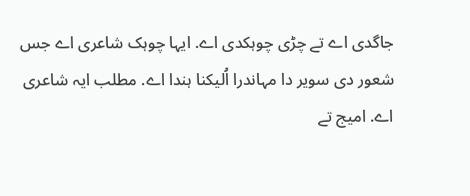جاگدی اے تے چڑی چوہکدی اے. ایہا چوہک شاعری اے جس شعور دی سویر دا مہاندرا اُلیکنا ہندا اے. مطلب ایہ شاعری اے. امیج تے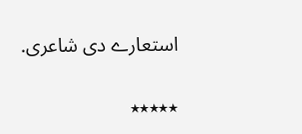استعارے دی شاعری.

٭٭٭٭٭